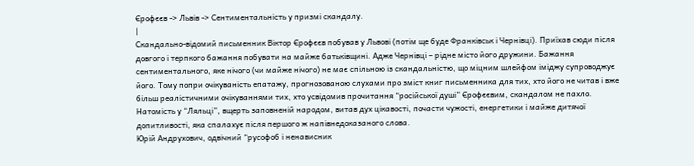Єрофєєв -> Львів -> Сентиментальність у призмі скандалу.
|
Скандально-відомий письменник Віктор Єрофєєв побував у Львові (потім ще буде Франківськ і Чернівці). Приїхав сюди після довгого і терпкого бажання побувати на майже батьківщині. Адже Чернівці – рідне місто його дружини. Бажання сентиментального, яке нічого (чи майже нічого) не має спільною із скандальністю, що міцним шлейфом іміджу супроводжує його. Тому попри очікуваність епатажу, прогнозованою слухами про зміст книг письменника для тих, хто його не читав і вже більш реалістичними очікуваннями тих, хто усвідомив прочитання “російської душі” Єрофєєвим, скандалом не пахло. Натомість у “Ляльці”, вщерть заповненій народом, витав дух цікавості, почасти чужості, енергетики і майже дитячої допитливості, яка спалахує після першого ж напівнедоказаного слова.
Юрій Андрухович, одвічний “русофоб і ненависник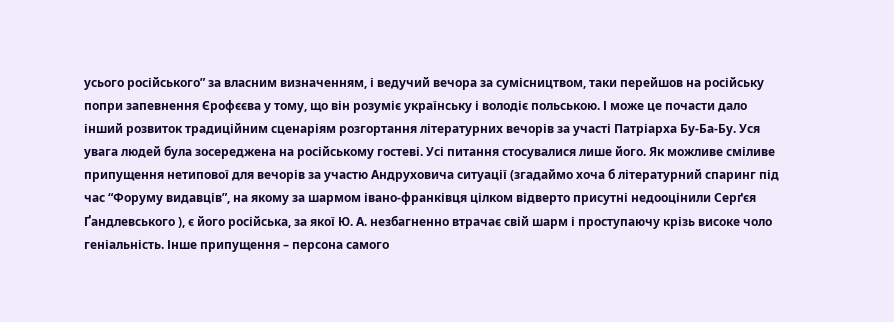усього російського” за власним визначенням, і ведучий вечора за сумісництвом, таки перейшов на російську попри запевнення Єрофєєва у тому, що він розуміє українську і володіє польською. І може це почасти дало інший розвиток традиційним сценаріям розгортання літературних вечорів за участі Патріарха Бу-Ба-Бу. Уся увага людей була зосереджена на російському гостеві. Усі питання стосувалися лише його. Як можливе сміливе припущення нетипової для вечорів за участю Андруховича ситуації (згадаймо хоча б літературний спаринг під час “Форуму видавців”, на якому за шармом івано-франківця цілком відверто присутні недооцінили Серґєя Ґандлевського ), є його російська, за якої Ю. А. незбагненно втрачає свій шарм і проступаючу крізь високе чоло геніальність. Інше припущення – персона самого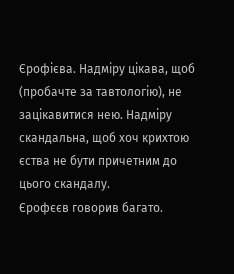Єрофієва. Надміру цікава, щоб (пробачте за тавтологію), не зацікавитися нею. Надміру скандальна, щоб хоч крихтою єства не бути причетним до цього скандалу.
Єрофєєв говорив багато.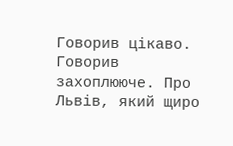Говорив цікаво. Говорив захоплююче. Про Львів, який щиро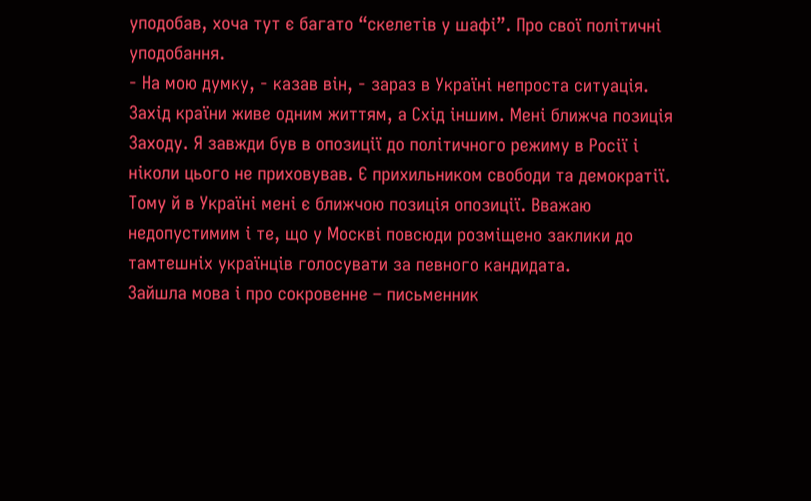уподобав, хоча тут є багато “скелетів у шафі”. Про свої політичні уподобання.
- На мою думку, - казав він, - зараз в Україні непроста ситуація. Захід країни живе одним життям, а Схід іншим. Мені ближча позиція Заходу. Я завжди був в опозиції до політичного режиму в Росії і ніколи цього не приховував. Є прихильником свободи та демократії. Тому й в Україні мені є ближчою позиція опозиції. Вважаю недопустимим і те, що у Москві повсюди розміщено заклики до тамтешніх українців голосувати за певного кандидата.
Зайшла мова і про сокровенне – письменник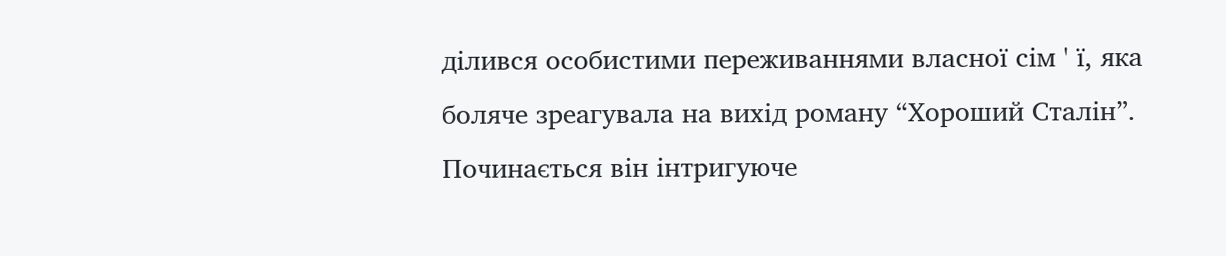ділився особистими переживаннями власної сім ' ї, яка боляче зреагувала на вихід роману “Хороший Сталін”. Починається він інтригуюче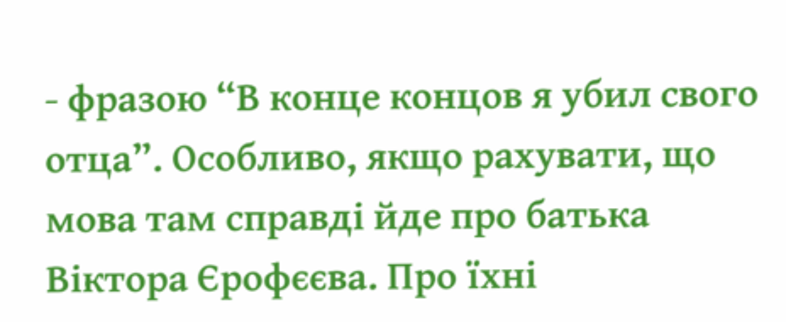- фразою “В конце концов я убил свого отца”. Особливо, якщо рахувати, що мова там справді йде про батька Віктора Єрофєєва. Про їхні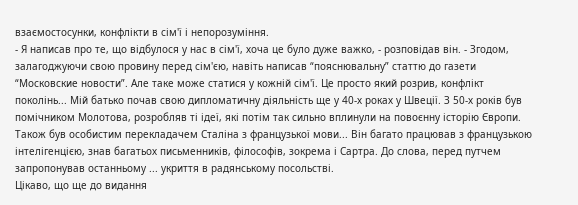взаємостосунки, конфлікти в сім'ї і непорозуміння.
- Я написав про те, що відбулося у нас в сім'ї, хоча це було дуже важко, - розповідав він. - Згодом, залагоджуючи свою провину перед сім'єю, навіть написав “пояснювальну” статтю до газети “Московские новости”. Але таке може статися у кожній сім'ї. Це просто який розрив, конфлікт поколінь... Мій батько почав свою дипломатичну діяльність ще у 40-х роках у Швеції. З 50-х років був помічником Молотова, розробляв ті ідеї, які потім так сильно вплинули на повоєнну історію Європи. Також був особистим перекладачем Сталіна з французької мови... Він багато працював з французькою інтелігенцією, знав багатьох письменників, філософів, зокрема і Сартра. До слова, перед путчем запропонував останньому ... укриття в радянському посольстві.
Цікаво, що ще до видання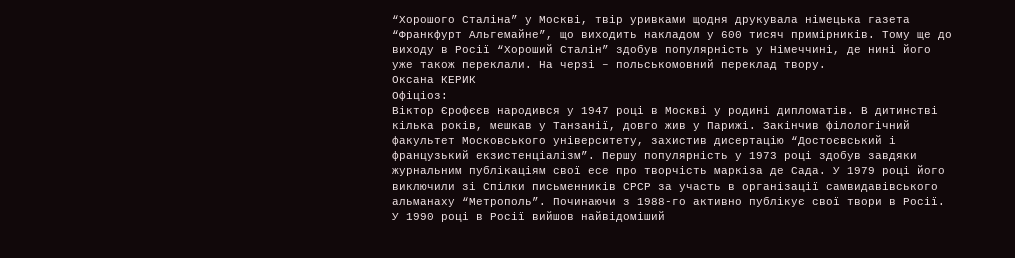“Хорошого Сталіна” у Москві, твір уривками щодня друкувала німецька газета “Франкфурт Альгемайне”, що виходить накладом у 600 тисяч примірників. Тому ще до виходу в Росії “Хороший Сталін” здобув популярність у Німеччині, де нині його уже також переклали. На черзі – польськомовний переклад твору.
Оксана КЕРИК
Офіціоз:
Віктор Єрофєєв народився у 1947 році в Москві у родині дипломатів. В дитинстві кілька років, мешкав у Танзанії, довго жив у Парижі. Закінчив філологічний факультет Московського університету, захистив дисертацію “Достоєвський і французький екзистенціалізм”. Першу популярність у 1973 році здобув завдяки журнальним публікаціям свої есе про творчість маркіза де Сада. У 1979 році його виключили зі Спілки письменників СРСР за участь в організації самвидавівського альманаху “Метрополь”. Починаючи з 1988-го активно публікує свої твори в Росії. У 1990 році в Росії вийшов найвідоміший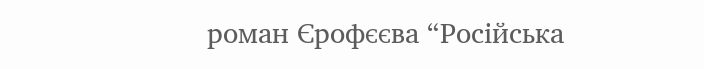роман Єрофєєва “Російська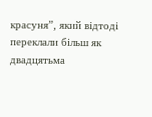красуня”, який відтоді переклали більш як двадцятьма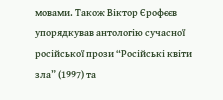мовами. Також Віктор Єрофєєв упорядкував антологію сучасної російської прози “Російські квіти зла” (1997) та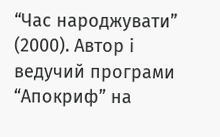“Час народжувати” (2000). Автор і ведучий програми “Апокриф” на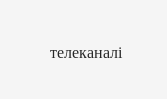телеканалі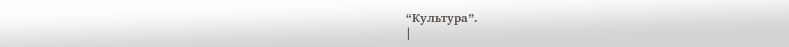“Культура”.
|